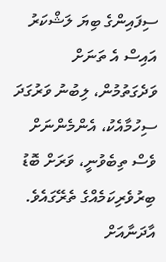ސިފައިންގެ ބިޔަ ލަޝްކަރު އައިސް އެ ތަނަށް ވަދެގަތުމުން، ލިބުނު ވަރުގަދަ ސިހުމާއެކު، އެންމެންނަށް ވެސް ތިބެވުނީ، ވަރަށް ބޮޑު ބިރުވެރިކަމެއްގެ ތެރޭގައެވެ. އާދަނާއަށް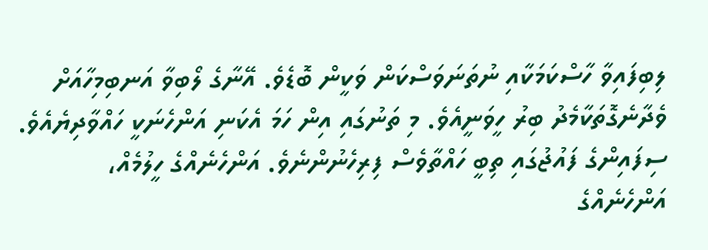ލިބިފައިވާ ހާސްކަމަކާއި ނުތަނަވަސްކަން ވަކީން ބޮޑެވެ. އޭނާގެ ލޯބިވާ އަނބިމިހާއަށް ވެދާނެގޮތަކާމެދު ބިރު ހީވަނީއެވެ. މި ތަނުގައި އިން ހަމަ އެކަނި އަންހެނަކީ ހައްވާދިޔެއެވެ. ސިފައިންގެ ފައުޖުގައި ތިބީ ހައްތާވެސް ފިރިހެނުންނެވެ. އަންހެނެއްގެ ހީލުމެއް، އަންހެނެއްގެ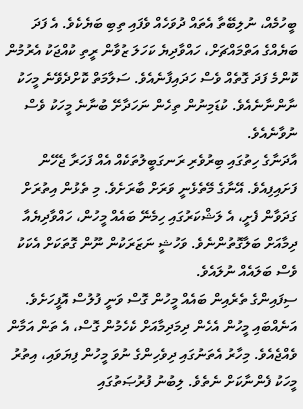ބީހުމެއް، ނުލިބޭތާ އެތައް ދުވަހެއް ވެފައި ތިބި ބަޔެކެވެ. އެ ފަދަ ބަޔެއްގެ އަތްމައްޗަށް، ހައްވާދިޔެ ކަހަލަ ޒުވާން ރީތި ކުއްޖަކު އެރުމުން ކޮންމެ ފަދަ ގޮތެއް ވެސް ހަދައިފާނެއެވެ. ސަލާމަތް ކޮށްދެވޭނެ މީހަކު ނާންނާނެއެވެ. ކުޑަމިނުން ތިހެން ނަހަދާށޭ ބުނާނެ މީހަކު ވެސް ނުވާނެއެވެ.
އާދަނާގެ ހިތުގައި ބިރުވެރި ރަނގަބީލުތަކެއް އެއް ފަހަރާ ޖެހޭން ފަށައިފިއެވެ. އޭނާގެ މޭތެޅެނީ ވަރަށް ބާރަށެވެ. މި ތެޅުން އިތުރަށް ގަދަވާން ފެށީ، އެ ލަޝްކަރުގައި ހިމެނޭ ބައެއް މީހުން، ހައްވާދިޔެއާ ދިމާއަށް ބަލާގޮތުންނެވެ. ވަހުޝީ ނަޒަރަކުން ނޫން ގޮތަކަށް އެކަކު ވެސް ބަލައެއް ނުލައެވެ.
ސިފައިންގެ ތެރެއިން ބައެއް މީހުން ގޮސް ވަނީ ފުލުސް އޮފީހަށެވެ. އަނެއްބައި މީހުން އެހެން ދިމަދިމާއަށް ކެހެމުން ގޮސް، އެ ތަން އަމާން ވެއްޖެއެވެ. މިހާރު އެތަނުގައި ދިވެހިންގެ ނުވަ މީހުން ފިޔަވައި، އިތުރު މީހަކު ފެންނާކަށް ނެތެވެ. ލިބުނު ފުރުޞަތުގައި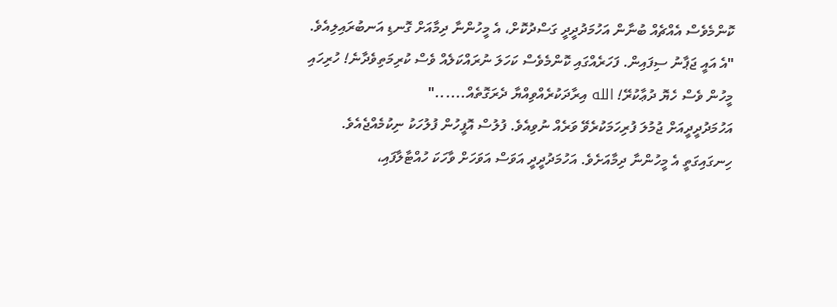ކޮންމެވެސް އެއްޗެއް ބުނާން އަހުމަދުދީދީ ގަސްދުކޮށް، އެ މީހުންނާ ދިމާއަށް ގޮނޑި އަނބުރައިލިއެވެ.
"އެ އައީ ޖަޕާނު ސިފައިން. ފަހަރެއްގައި ކޮންމެވެސް ކަހަލަ ނުރައްކަލެއް ވެސް ކުރިމަތިވެދާނެ! ހުރިހައި މީހުން ވެސް ހެޔޮ ދުޢާކުރޭ! الله އިރާދަކުރެއްވިއްޔާ ދެރަގޮތެއް......"
އަހުމަދުދީދީއަށް ޖުމުލަ ފުރިހަމަކުރެވޭ ވަރެއް ނުވިއެވެ. ފުލުސް އޮފީހުން ފުލުހަކު ނިކުމެއްޖެއެވެ. ހިނގައިގަތީ އެ މީހުންނާ ދިމާއަށެވެ. އަހުމަދުދީދީ އަވަސް އަވަހަށް ވާހަކަ ހުއްޓާލާފައި،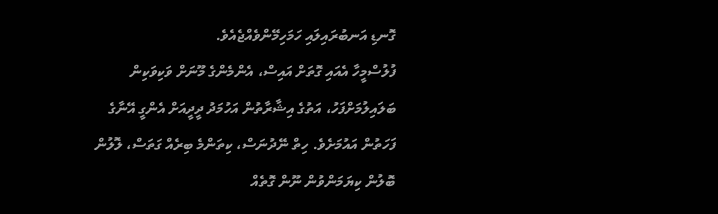ގޮނޑި އަނބުރައިލައި ހަމަހިމޭންވެއްޖެއެވެ.
ފުލުސްމީހާ އެއައި ގޮތަށް އައިސް، އެންމެންގެ މޫނަށް ވަކިވަކިން ބަލައިލުމަށްފަހު، އަތުގެ އިޝާރާތުން އަހުމަދު ދީދީއަށް އެންގީ އޭނާގެ ފަހަތުން އައުމަށެވެ. ހިތް ނޭދުނަސް، ކިތަންމެ ބިރެއް ގަތަސް، ލޮލުން ބޮލުން ކިޔަމަންވުން ނޫން ގޮތެއް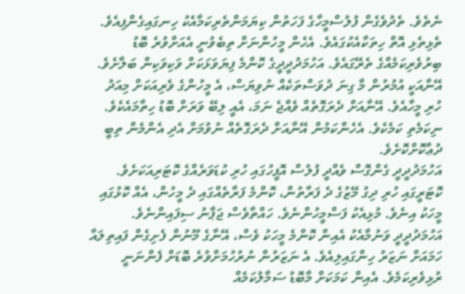ނެތެވެ. ތެދުވެގެން ފުލުސްމީހާގެ ފަހަތުން ކިޔަމަންތެރިކަމާއެކު ހިނގައިގެންފިއެވެ. ތެޅިތެޅި އޮތް ހިތަކާއެކުގައެވެ. އެހެން މީހުންނަށް ތިބެވުނީ އެއަށްވުރެ ބޮޑު ބިރުވެރިކަމެއްގެ ތެރޭގައެވެ. އަހުމަދުދީދީގެ ކޮންމެ ފިޔަވަޅަކަށް ވަކިވަކިން ބަލާށެވެ. އޭނާއަކީ އުމުރުން މާ ގިނަ ދުވަސްތަކެއް ނުވިޔަސް، އެ މީހުންގެ ވެރިއަކަށް މިއަދު ހުރި މީހާއެވެ. އޭނާއަށް ދެރަގޮތެއް ވެއްޖެ ނަމަ، އެއީ ލިބޭ ވަރަށް ބޮޑު ހިތާމައެކެވެ. ނިކަމެތި ކަމެކެވެ. އެހެންކަމުން އޭނާއަށް ދެރަގޮތެއް ނުވުމަށް އެދި އެންމެން ތިބީ ދުޢާކޮށްކޮށެވެ.
އަހުމަދުދީދީ ގެންގޮސް ވެއްދީ ފުލުސް އޮފީހުގައި ހުރި ކުޑަވަރެއްގެ ކޮޓަރިއަކަށެވެ. ކޮޓަރީގައި ހުރި ދިގު މޭޒުގެ ދެ ފަރާތުން، ކޮންމެ ފަރާތެއްގައި ދެ މީހުން، އެއް ކޮޅުގައި މީހަކު އިނެވެ. މުޅިއެކު ފަސްމީހުންނެވެ. ހައްތާވެސް ޖަޕާނު ސިފައިންނެވެ.
އަހުމަދުދީދީ ވަނުމާއެކު އެއިން ކޮންމެ މީހަކު ވެސް، އޭނާގެ މޫނުން ފެށިގެން ފައިތިލައާ ހަމައަށް ނަޒަރު ހިންގައިލިއެވެ. އެ ނަޒަރުން ނުރުހުމަށްވުރެ ބޮޑަށް ފެންނަނީ ރުޅިވެރިކަމެވެ. އެއިން ކަމަކަށް މާބޮޑު ސަމާލުކަމެއް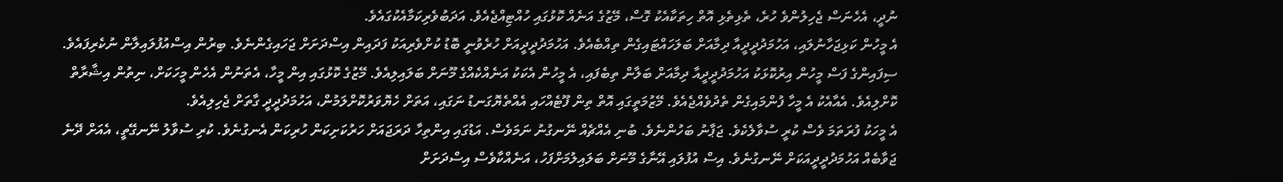ނުދީ، އެހެނަސް ޖެހިލުންވެ ހުރެ، ތެޅިތެޅި އޮތް ހިތަކާއެކު ގޮސް، މޭޒުގެ އަނެއް ކޮޅުގައި ހުއްޓިއްޖެއެވެ. އަދަބުވެރިކަމާއެކުގައެވެ.
އެ މީހުން ކަޅިޖަހާނުލައި، އަހުމަދުދީދީއާ ދިމާއަށް ބަލަހައްޓައިގެން ތިއްބެއެވެ. އަހުމަދުދީދީއަށް ހުރެވުނީ ބޮޑު ކުށްވެރިއަކު ފަދައިން އިސްދަށަށް ޖަހައިގެންނެވެ. ބިރުން އިސްއުފުލައިލާން ނުކެރިފައެވެ. ސިފައިންގެ ފަސް މީހުން އިރުކޮޅަކު އަހުމަދުދީދީއާ ދިމާއަށް ބަލާން ތިބެފައި، އެ މީހުން އެކަކު އަނެއްކެއްގެ މޫނަށް ބަލައިލިއެވެ. މޭޒުގެ ކޮޅުގައި އިން މީހާ، އެތަނުން އެހެން މީހަކަށް، ނިތުން އިޝާރާތް ކޮށްލިއެވެ. އެއާއެކު އެ މީހާ ފުންމައިގެން ތެދުވެއްޖެއެވެ. މޭޒުމަތީގައި އޮތް ތިން ފޫޓެއްހައި އެއްތެޔޮގަނޑު ނަގައި، އަތަށް ހެޔޮވަރުކޮށްލަމުން، އަހުމަދުދީދީ ގާތަށް ޖެހިލިއެވެ.
އެ މީހަކު ފުރަތަމަ ވެސް ކުރީ ސުވާލެކެވެ. ޖަޕާނު ބަހުންނެވެ. ބުނި އެއްޗެއް ނޭނގުނު ނަމަވެސް. އަޑުގައި އިންތިހާ ދަރަޖައަށް ހަރުކަށިކަން ހުރިކަން އެނގުނެވެ. ކުރި ސުވާލު ނޭނގޭތީ، އެއަށް ދޭނެ ޖަވާބެއް އަހުމަދުދީދީއަކަށް ނޭނގުނެވެ. އިސް އުފުލައި އޭނާގެ މޫނަށް ބަލައިލުމަށްފަހު، އަނެއްކާވެސް އިސްދަށަށް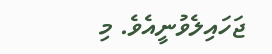ޖަހައިލެވުނީއެވެ. މި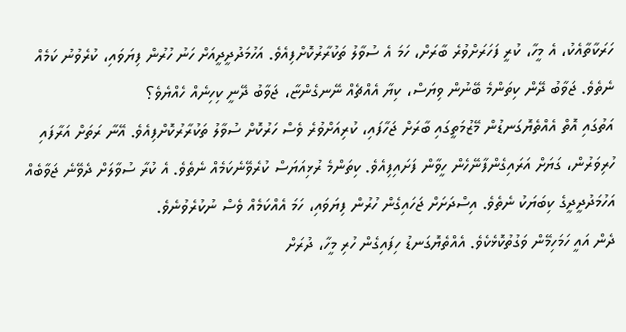ހަރަކާތާއެކު، އެ މީހާ، ކުރީ ފަހަރަށްވުރެ ބާރަށް، ހަމަ އެ ސުވާލު ތަކުރާރުކޮށްފިއެވެ. އަހުމަދުދީދީއަށް ހަނު ހުރުން ފިޔަވައި، ކުރެވުނު ކަމެއް ނެތެވެ. ޖަވާބު ދޭން ކިތަންމެ ބޭނުން ވިޔަސް، ކިޔާ އެއްޗެއް ނޭނގެންޏާ، ޖަވާބު ދޭނީ ކިހިނެއް ހެއްޔެވެ؟
އަތުގައި އޮތް އެއްތެޔޮގަނޑުން މޭޒުމަތީގައި ބާރަށް ޖަހާފައި، ކުރިއަށްވުރެ ވެސް ހަރުކޮށް ސުވާލު ތަކުރާރުކޮށްފިއެވެ. އޭނާ ރަތަށް އަރާފައި ހުރިވަރުން، ގަޔަށް އަރައިގެންފާނޭހެން ހީވާން ފަށައިފިއެވެ. ކިތަންމެ ރުޅިއަޔަސް ކުރެވޭނެކަމެއް ނެތެވެ. އެ ކުރާ ސުވާލަށް ދެވޭނެ ޖަވާބެއް އަހުމަދުދީދީގެ ކިބަޔަކު ނެތެވެ. އިސްދަށަށް ޖަހައިގެން ހުރުން ފިޔަވައި، ހަމަ އެއްކަމެއް ވެސް ނުކުރެވުނެވެ.
ދެން އައީ ހަމަހިމޭން ވަގުތުކޮޅެކެވެ. އެއްތެޔޮގަނޑު ހިފައިގެން ހުރި މީހާ، ދުރަށް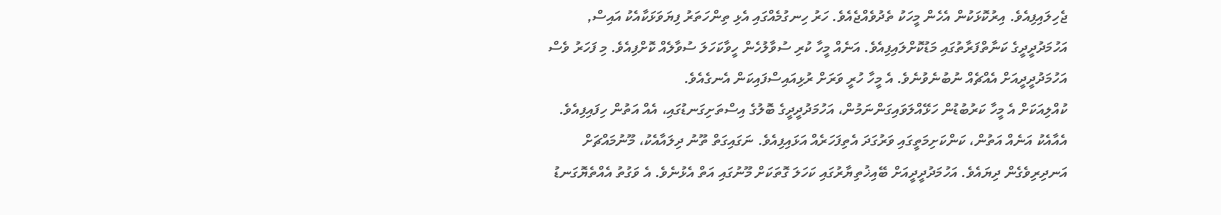ޖެހިލައިފިއެވެ. އިރުކޮޅަކުން އެހެން މީހަކު ތެދުވެއްޖެއެވެ. ހަރު ހިނގުމެއްގައި އެޅި ތިންހަތަރު ފިޔަވަޅަކާއެކު އައިސް, އަހުމަދުދީދީގެ ކަނާތްފަރާތުގައި މަޑުކޮށްލައިފިއެވެ. އަނެއް މީހާ ކުރި ސުވާލުހެން ހީވާކަހަލަ ސުވާލެއް ކޮށްފިއެވެ. މި ފަހަރު ވެސް އަހުމަދުދީދީއަށް އެއްޗެއް ނުބުނެވުނެވެ. އެ މީހާ ހުރީ ވަރަށް ރުޅިއައިސްފައިކަން އެނގެއެވެ.
ކުއްލިއަކަށް އެ މީހާ ކަރުބުޑުން ހަޅޭއްލަވައިގަންނަމުން، އަހުމަދުދީދީގެ ބޮލުގެ އިސްތަށިގަނޑުގައި، އެއް އަތުން ހިފައިފިއެވެ. އެއާއެކު އަނެއް އަތުން، ކަންކަށިމަތީގައި ވަރުގަދަ އެތިފަހަރެއް އަޅައިފިއެވެ. ނަގައިގަތް ތޫނު ދިލައާއެކު، މޫނުމައްޗަށް އަނދިރިވެގެން ދިޔައެވެ. އަހުމަދުދީދީއަށް ބޭއިޚުތިޔާރުގައި ކަހަލަ ގޮތަކަށް މޫނުގައި އަތް އެޅުނެވެ. އެ ވަގުތު އެއްތެޔޮގަނޑު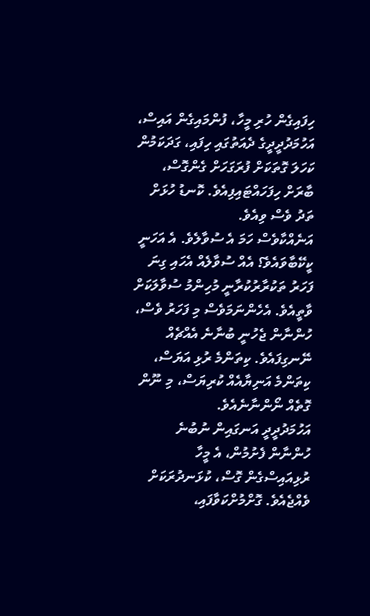ހިފައިގެން ހުރި މީހާ، ފުންމައިގެން އައިސް، އަހުމަދުދީދީގެ ދެއަތުގައި ހިފައި، ގަދަކަމުން ކަހަލަ ގޮތަކަށް ފުރަގަހަށް ގެންގޮސް، ބާރަށް ހިފަހައްޓައިފިއެވެ. ކޮނޑު ހުޅަށް ތަދު ވެސް ވިއެވެ.
އަނެއްކާވެސް ހަމަ އެ ސުވާލެވެ. އެ އަހަނީ ކީކޭބާވައެވެ؟ އެއް ސުވާލެއް އެހައި ގިނަ ފަހަރު ތަކުރާރުކުރާނީ މުހިންމު ސުވާލަކަށް ވާތީއެވެ. އެހެންނަމަވެސް މި ފަހަރު ވެސް، ހުންނާން ޖެހުނީ ބުނާނެ އެއްޗެއް ނޭނގިފައެވެ. ކިތަންމެ ރުޅި އަޔަސް، ކިތަންމެ އަނިޔާއެއް ކުރިޔަސް، މި ނޫން ގޮތެއް ނޯންނާނެއެވެ.
އަހުމަދުދީދީ އަނގައިން ނުބުނެ ހުންނާން ފެށުމުން، އެ މީހާ ރުޅިއައިސްގެން ގޮސް، ކުޅަނދުރަކަށް ވެއްޖެއެވެ. ގޮށްމުށްކަވާފައި،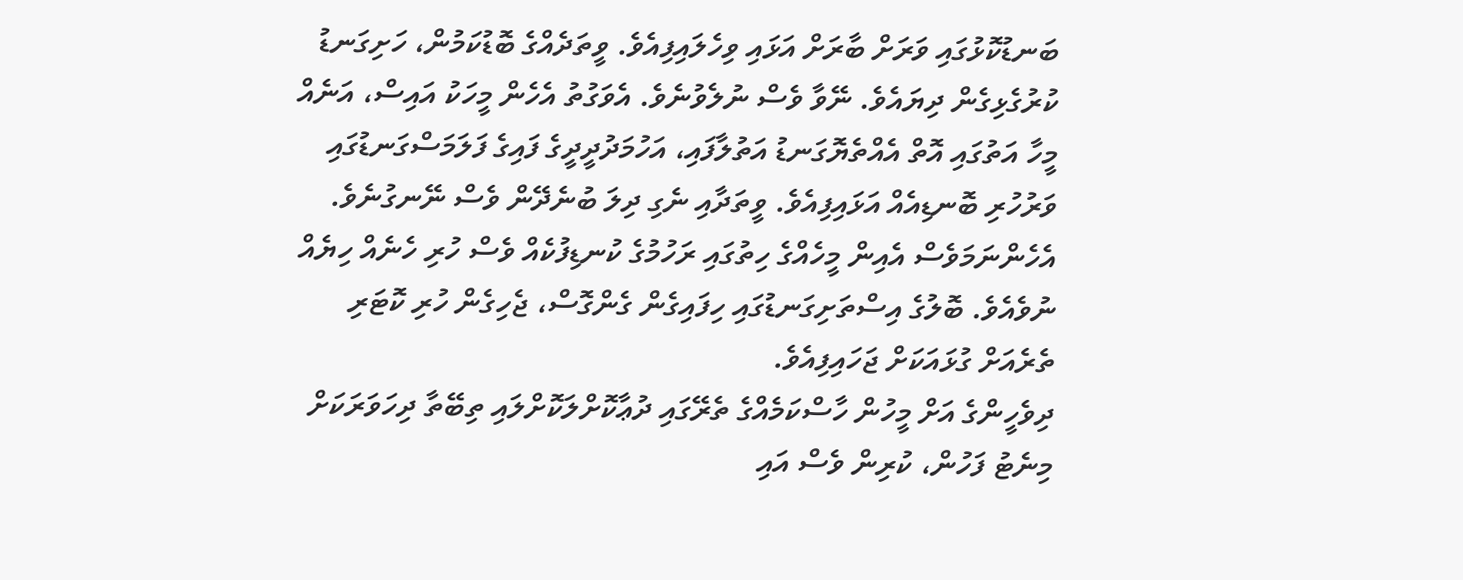ބަނޑުކޮޅުގައި ވަރަށް ބާރަށް އަޅައި ވިހެލައިފިއެވެ. ވީތަދެއްގެ ބޮޑުކަމުން، ހަށިގަނޑު ކުރުގެޅިގެން ދިޔައެވެ. ނޭވާ ވެސް ނުލެވުނެވެ. އެވަގުތު އެހެން މީހަކު އައިސް، އަނެއް މީހާ އަތުގައި އޮތް އެއްތެޔޮގަނޑު އަތުލާފައި، އަހުމަދުދީދީގެ ފައިގެ ފަލަމަސްގަނޑުގައި ވަރުހުރި ބޮނޑިއެއް އަޅައިފިއެވެ. ވީތަދާއި ނެގި ދިލަ ބުނެދޭން ވެސް ނޭނގުނެވެ. އެހެންނަމަވެސް އެއިން މީހެއްގެ ހިތުގައި ރަހުމުގެ ކުނޑިފުކެއް ވެސް ހުރި ހެނެއް ހިޔެއް ނުވެއެވެ. ބޮލުގެ އިސްތަށިގަނޑުގައި ހިފައިގެން ގެންގޮސް، ޖެހިގެން ހުރި ކޮޓަރި ތެރެއަށް ގުޅައަކަށް ޖަހައިފިއެވެ.
ދިވެހީންގެ އަށް މީހުން ހާސްކަމެއްގެ ތެރޭގައި ދުޢާކޮށްލަކޮށްލައި ތިބޭތާ ދިހަވަރަކަށް މިނެޓު ފަހުން، ކުރިން ވެސް އައި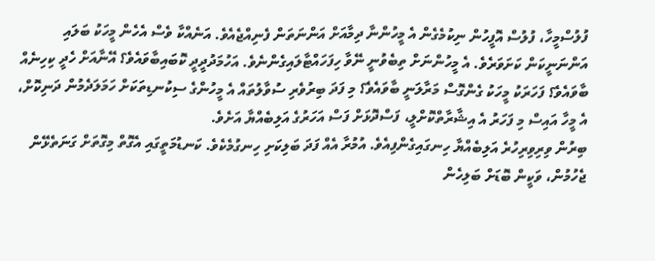ފުލުސްމީހާ، ފުލުސް އޮފީހުން ނިކުމެގެން އެ މީހުންނާ ދިމާއަށް އަންނަތަން ފެނިއްޖެއެވެ. އަނެއްކާ ވެސް އެހެން މީހަކު ބަލައި އަންނަނީކަން ކަށަވަރެވެ. އެ މީހުންނަށް ތިބެވުނީ ނޭވާ ހިފަހައްޓާލައިގެންނެވެ. އަހުމަދުދީދީ ކޮބައިބާވައެވެ؟ އޭނާއަށް ހެދީ ކިހިނެއް ބާވައެވެ؟ ފަހަރަކު މީހަކު ގެންގޮސް މަރާލަނީ ބާވައެވެ؟ މި ފަދަ ބިރުވެރި ސުވާލުތައް އެ މީހުންގެ ސިކުނޑިތަކަށް ހަމަލަދެމުން ދަނިކޮށް، އެ މީހާ އައިސް މި ފަހަރު އެ އިޝާރާތްކޮށްލީ، ފަސްދޮޅަށް ފަސް އަހަރުގެ އަލިބެއްޔާ އަށެވެ.
ބިރުން ވިރިވިރިހުރެ އަލިބެއްޔާ ހިނގައިގެންފިއެވެ. އުމުރާ އެއް ފަދަ ބަލިކަށި ހިނގުމެކެވެ. ކަނޑުމަތީގައި އެގޮތް މިގޮތަށް ގަނަތެޅޭން ޖެހުމުން، ވަކީން ބޮޑަށް ބަލިހެން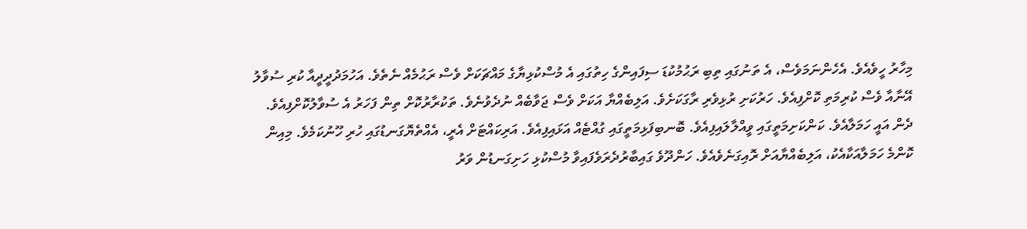މިހާރު ހީވެއެވެ. އެހެންނަމަވެސް، އެ ތަނުގައި ތިބި ރަޙުމުކުޑަ ސިފައިންގެ ހިތުގައި އެ މުސްކުޅިޔާގެ މައްޗަކަށް ވެސް ރަޙުމެއް ނެތެވެ. އަހުމަދުދީދީއާ ކުރި ސުވާލު އޭނާއާ ވެސް ކުރިމަތި ކޮށްފިއެވެ. ހަރުކަށި ރުޅިވެރި ރާގަކަށެވެ. އަލިބެއްޔާ އަކަށް ވެސް ޖަވާބެއް ނުދެވުނެވެ. ތަކުރާރުކޮށް ތިން ފަހަރު އެ ސުވާލުކޮށްފިއެވެ. ދެން އައީ ހަމަލާއެވެ. ކަންކަށިމަތީގައި ވީއްލާލައިފިއެވެ. ބޮނބިފަޅިމަތީގައި ގުއްޓެއް އަޅައިފިއެވެ. އަރިކައްޓަށް އެރީ، އެއްތެޔޮގަނޑުގައި ހުރި ހޫނުކަމެވެ. މިއިން ކޮންމެ ހަމަލާއަކާއެކު، އަލިބެއްޔާއަށް ރޮއިގަނެވެއެވެ. ހަންދޫވެ ގައިބާރުދެރަވެފައިވާ މުސްކުޅި ހަށިގަނޑުން ވަރު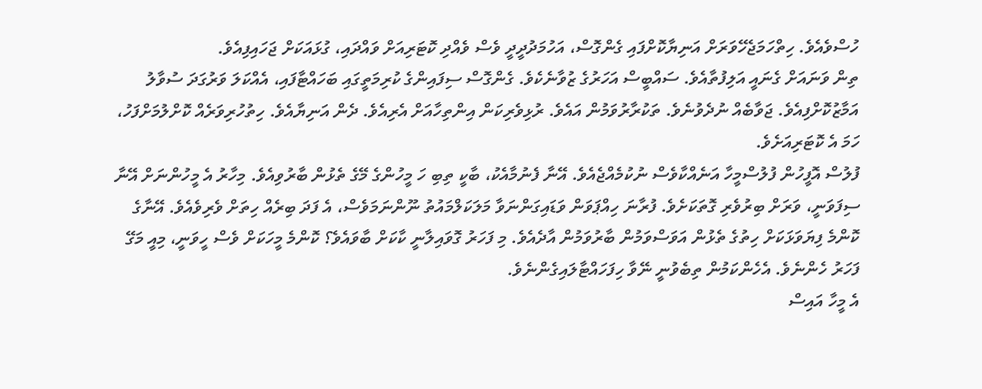ހުސްވެއެވެ. ހިތްހަމަޖެހޭވަރަށް އަނިޔާކޮށްފައި ގެންގޮސް، އަހުމަދުދީދީ ވެސް ވެއްދި ކޮޓަރިއަށް ވައްދައި، ގުޅައަކަށް ޖަހައިފިއެވެ.
ތިން ވަނައަށް ގެނައީ އަލިފުތާއެވެ. ސައްބީސް އަހަރުގެ ޒުވާނެކެވެ. ގެންގޮސް ސިފައިންގެ ކުރިމަތީގައި ބަހައްޓާފައި، އެއްކަލަ ވަރުގަދަ ސުވާލު އަމާޒުކޮށްފިއެވެ. ޖަވާބެއް ނުދެވުނެވެ. ތަކުރާރުވަމުން އައެވެ. ރުޅިވެރިކަން އިންތިހާއަށް އެރިއެވެ. ދެން އަނިޔާއެވެ. ހިތުހުރިވަރެއް ކޮށްލުމަށްފަހު، ހަމަ އެ ކޮޓަރިއަށެވެ.
ފުލުސް އޮފީހުން ފުލުސްމީހާ އަނެއްކާވެސް ނުކުމެއްޖެއެވެ. އޭނާ ފެނުމާއެކު، ބާކީ ތިބި ހަ މީހުންގެ މޭގެ ތެޅުން ބާރުވިއެވެ. މިހާރު އެ މީހުންނަށް އޭނާ ސިފަވަނީ، ވަރަށް ބިރުވެރި ގޮތަކަށެވެ. ފުރާނަ ހިއްޕަވަން ވަޑައިގަންނަވާ މަލަކަލްމައުތު ނޫންނަމަވެސް، އެ ފަދަ ބިރެއް ހިތަށް ވެރިވެއެވެ. އޭނާގެ ކޮންމެ ފިޔަވަޅަކަށް ހިތުގެ ތެޅުން އަވަސްވަމުން ބާރުވަމުން އާދެއެވެ. މި ފަހަރު ގޮވައިލާނީ ކާކަށް ބާވައެވެ؟ ކޮންމެ މީހަކަށް ވެސް ހީވަނީ، މިއީ މަގޭ ފަހަރު ހެންނެވެ. އެހެންކަމުން ތިބެވުނީ ނޭވާ ހިފަހައްޓާލައިގެންނެވެ.
އެ މީހާ އައިސް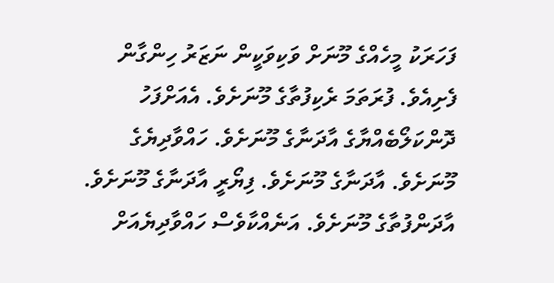ފަހަރަކު މީހެއްގެ މޫނަށް ވަކިވަކީން ނަޒަރު ހިންގާން ފެށިއެވެ. ފުރަތަމަ ރެކިފުތާގެ މޫނަށެވެ. އެއަށްފަހު ދޮންކަލޯބެއްޔާގެ އާދަނާގެ މޫނަށެވެ. ހައްވާދިޔެގެ މޫނަށެވެ. އާދަނާގެ މޫނަށެވެ. ފިޔޯރީ އާދަނާގެ މޫނަށެވެ. އާދަންފުތާގެ މޫނަށެވެ. އަނެއްކާވެސް ހައްވާދިޔެއަށް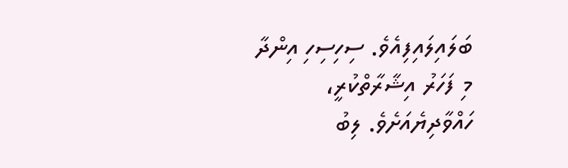ބަލައިލައިފިއެވެ. ސިހިސިހި އިންދާ މި ފަހަރު އިޝާރާތްކުރީ، ހައްވާދިޔެއަށެވެ. ލިބު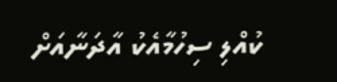ކުއްލި ސިހުމާއެކު އާދަނާއަށް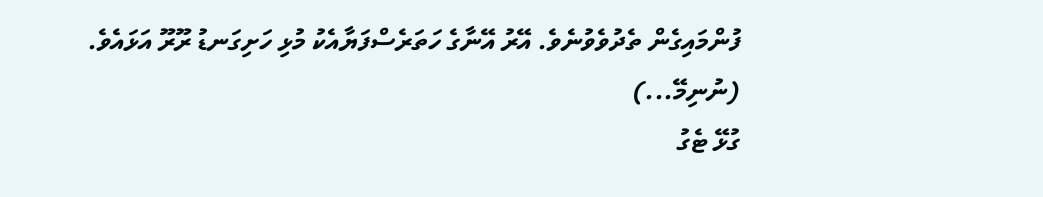ފުންމައިގެން ތެދުވެވުނެވެ. އޭރު އޭނާގެ ހަތަރެސްފަޔާއެކު މުޅި ހަށިގަނޑު ރޫރޫ އަޅައެވެ.
(ނުނިމޭ...)
ގުޅޭ ޓެގު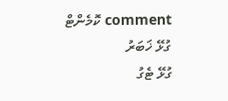comment ކޮމެންޓް
ގުޅޭ ޚަބަރު
ގުޅޭ ޓެގު